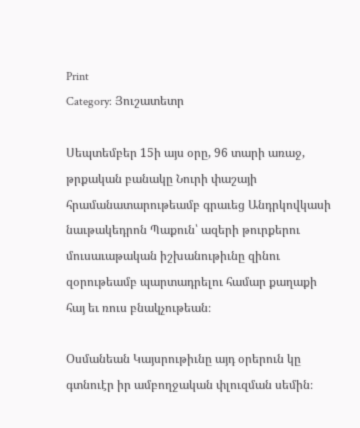Print
Category: Յուշատետր

Սեպտեմբեր 15ի այս օրը, 96 տարի առաջ, թրքական բանակը Նուրի փաշայի հրամանատարութեամբ գրաւեց Անդրկովկասի նաւթակեդրոն Պաքուն՝ ազերի թուրքերու մուսաւաթական իշխանութիւնը զինու զօրութեամբ պարտադրելու համար քաղաքի հայ եւ ռուս բնակչութեան։

Օսմանեան Կայսրութիւնը այդ օրերուն կը գտնուէր իր ամբողջական փլուզման սեմին։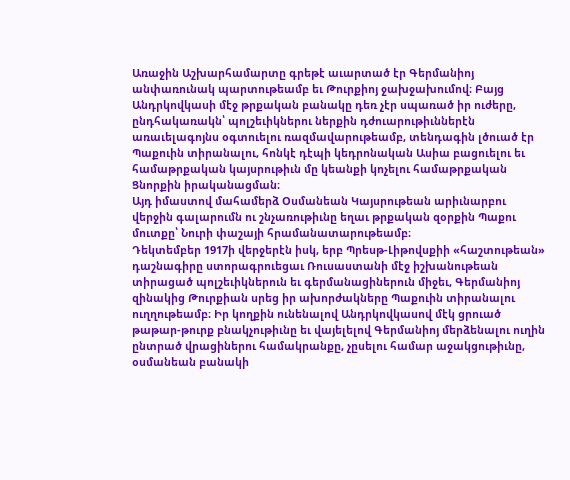Առաջին Աշխարհամարտը գրեթէ աւարտած էր Գերմանիոյ անփառունակ պարտութեամբ եւ Թուրքիոյ ջախջախումով։ Բայց Անդրկովկասի մէջ թրքական բանակը դեռ չէր սպառած իր ուժերը, ընդհակառակն՝ պոլշեւիկներու ներքին դժուարութիւններէն առաւելագոյնս օգտուելու ռազմավարութեամբ, տենդագին լծուած էր Պաքուին տիրանալու, հոնկէ դէպի կեդրոնական Ասիա բացուելու եւ համաթրքական կայսրութիւն մը կեանքի կոչելու համաթրքական Ցնորքին իրականացման։
Այդ իմաստով մահամերձ Օսմանեան Կայսրութեան արիւնարբու վերջին գալարումն ու շնչառութիւնը եղաւ թրքական զօրքին Պաքու մուտքը՝ Նուրի փաշայի հրամանատարութեամբ։
Դեկտեմբեր 1917ի վերջերէն իսկ, երբ Պրեսթ-Լիթովսքիի «հաշտութեան» դաշնագիրը ստորագրուեցաւ Ռուսաստանի մէջ իշխանութեան տիրացած պոլշեւիկներուն եւ գերմանացիներուն միջեւ, Գերմանիոյ զինակից Թուրքիան սրեց իր ախորժակները Պաքուին տիրանալու ուղղութեամբ։ Իր կողքին ունենալով Անդրկովկասով մէկ ցրուած թաթար-թուրք բնակչութիւնը եւ վայելելով Գերմանիոյ մերձենալու ուղին ընտրած վրացիներու համակրանքը, չըսելու համար աջակցութիւնը, օսմանեան բանակի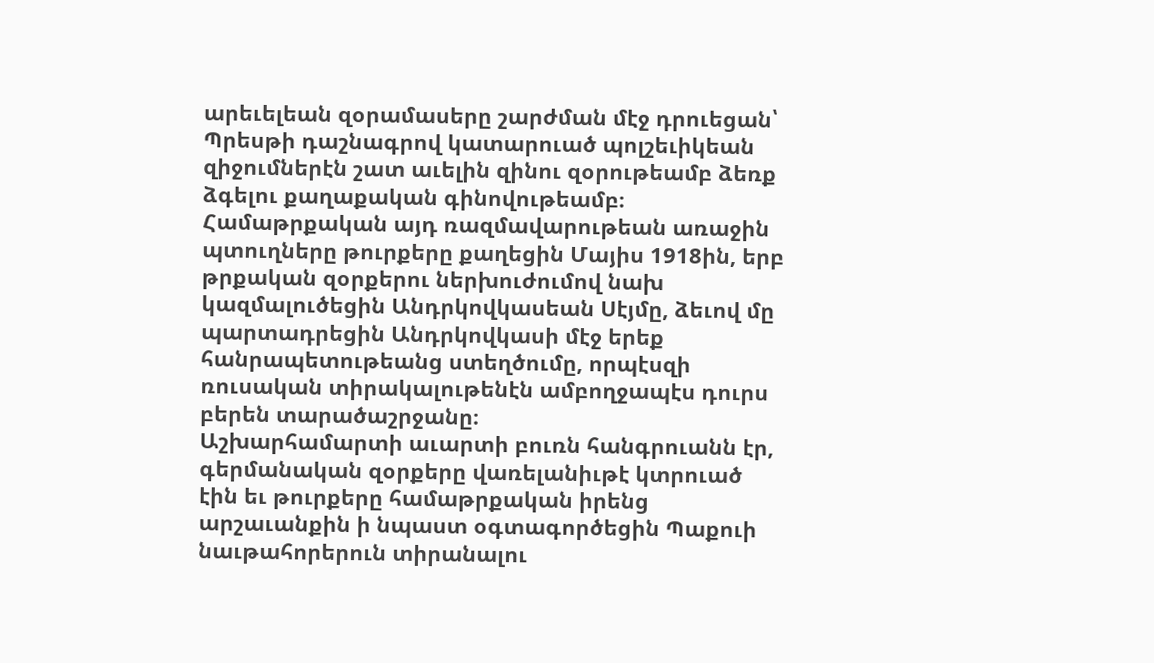արեւելեան զօրամասերը շարժման մէջ դրուեցան՝ Պրեսթի դաշնագրով կատարուած պոլշեւիկեան զիջումներէն շատ աւելին զինու զօրութեամբ ձեռք ձգելու քաղաքական գինովութեամբ։
Համաթրքական այդ ռազմավարութեան առաջին պտուղները թուրքերը քաղեցին Մայիս 1918ին, երբ թրքական զօրքերու ներխուժումով նախ կազմալուծեցին Անդրկովկասեան Սէյմը, ձեւով մը պարտադրեցին Անդրկովկասի մէջ երեք հանրապետութեանց ստեղծումը, որպէսզի ռուսական տիրակալութենէն ամբողջապէս դուրս բերեն տարածաշրջանը։
Աշխարհամարտի աւարտի բուռն հանգրուանն էր, գերմանական զօրքերը վառելանիւթէ կտրուած էին եւ թուրքերը համաթրքական իրենց արշաւանքին ի նպաստ օգտագործեցին Պաքուի նաւթահորերուն տիրանալու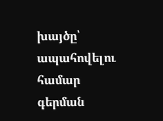խայծը՝ ապահովելու համար գերման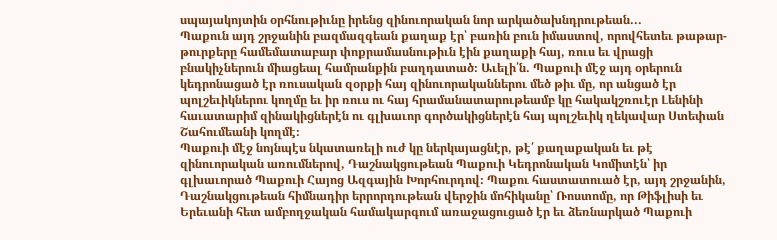սպայակոյտին օրհնութիւնը իրենց զինուորական նոր արկածախնդրութեան...
Պաքուն այդ շրջանին բազմազգեան քաղաք էր՝ բառին բուն իմաստով, որովհետեւ թաթար-թուրքերը համեմատաբար փոքրամասնութիւն էին քաղաքի հայ, ռուս եւ վրացի բնակիչներուն միացեալ համրանքին բաղդատած։ Աւելի՛ն. Պաքուի մէջ այդ օրերուն կեդրոնացած էր ռուսական զօրքի հայ զինուորականներու մեծ թիւ մը, որ անցած էր պոլշեւիկներու կողմը եւ իր ռուս ու հայ հրամանատարութեամբ կը հակակշռուէր Լենինի հաւատարիմ զինակիցներէն ու գլխաւոր գործակիցներէն հայ պոլշեւիկ ղեկավար Ստեփան Շահումեանի կողմէ։
Պաքուի մէջ նոյնպէս նկատառելի ուժ կը ներկայացնէր, թէ՛ քաղաքական եւ թէ զինուորական առումներով, Դաշնակցութեան Պաքուի Կեդրոնական Կոմիտէն՝ իր գլխաւորած Պաքուի Հայոց Ազգային Խորհուրդով։ Պաքու հաստատուած էր, այդ շրջանին, Դաշնակցութեան հիմնադիր երրորդութեան վերջին մոհիկանը՝ Ռոստոմը, որ Թիֆլիսի եւ Երեւանի հետ ամբողջական համակարգում առաջացուցած էր եւ ձեռնարկած Պաքուի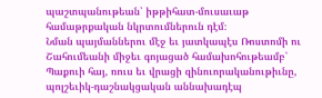պաշտպանութեան՝ իթթիհատ-մուսաւաթ համաթրքական նկրտումներուն դէմ։
Նման պայմաններու մէջ եւ յատկապէս Ռոստոմի ու Շահումեանի միջեւ գոյացած համախոհութեամբ՝ Պաքուի հայ, ռուս եւ վրացի զինուորականութիւնը, պոլշեւիկ-դաշնակցական աննախադէպ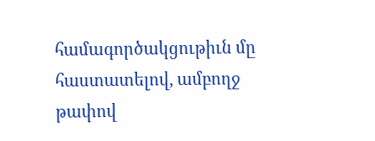համագործակցութիւն մը հաստատելով, ամբողջ թափով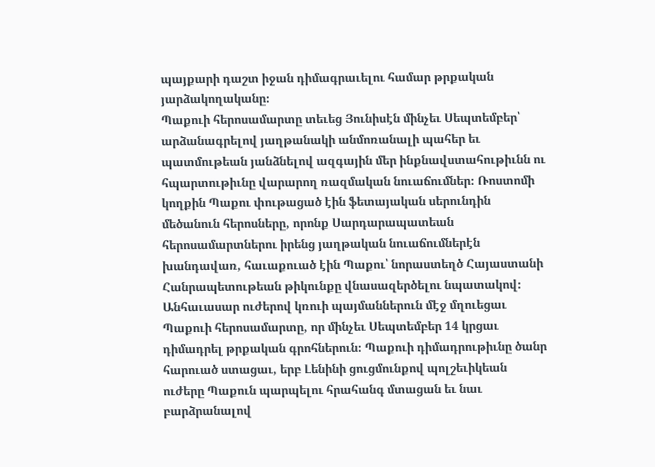պայքարի դաշտ իջան դիմագրաւելու համար թրքական յարձակողականը։
Պաքուի հերոսամարտը տեւեց Յունիսէն մինչեւ Սեպտեմբեր՝ արձանագրելով յաղթանակի անմոռանալի պահեր եւ պատմութեան յանձնելով ազգային մեր ինքնավստահութիւնն ու հպարտութիւնը վարարող ռազմական նուաճումներ։ Ռոստոմի կողքին Պաքու փութացած էին ֆետայական սերունդին մեծանուն հերոսները, որոնք Սարդարապատեան հերոսամարտներու իրենց յաղթական նուաճումներէն խանդավառ, հաւաքուած էին Պաքու՝ նորաստեղծ Հայաստանի Հանրապետութեան թիկունքը վնասազերծելու նպատակով։
Անհաւասար ուժերով կռուի պայմաններուն մէջ մղուեցաւ Պաքուի հերոսամարտը, որ մինչեւ Սեպտեմբեր 14 կրցաւ դիմադրել թրքական գրոհներուն։ Պաքուի դիմադրութիւնը ծանր հարուած ստացաւ, երբ Լենինի ցուցմունքով պոլշեւիկեան ուժերը Պաքուն պարպելու հրահանգ մտացան եւ նաւ բարձրանալով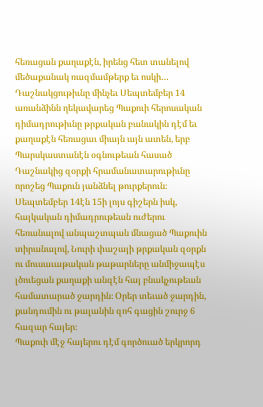հեռացան քաղաքէն, իրենց հետ տանելով մեծաքանակ ռազմամթերք եւ ոսկի…
Դաշնակցութիւնը մինչեւ Սեպտեմբեր 14 առանձինն ղեկավարեց Պաքուի հերոսական դիմադրութիւնը թրքական բանակին դէմ եւ քաղաքէն հեռացաւ միայն այն ատեն, երբ Պարսկաստանէն օգնութեան հասած Դաշնակից զօրքի հրամանատարութիւնը որոշեց Պաքուն յանձնել թուրքերուն։
Սեպտեմբեր 14էն 15ի լոյս գիշերն իսկ, հայկական դիմադրութեան ուժերու հեռանալով անպաշտպան մնացած Պաքուին տիրանալով, Նուրի փաշայի թրքական զօրքն ու մուսաւաթական թաթարները անմիջապէս լծուեցան քաղաքի անզէն հայ բնակչութեան համատարած ջարդին։ Օրեր տեւած ջարդին, քանդումին ու թալանին զոհ գացին շուրջ 6 հազար հայեր։
Պաքուի մէջ հայերու դէմ գործուած երկրորդ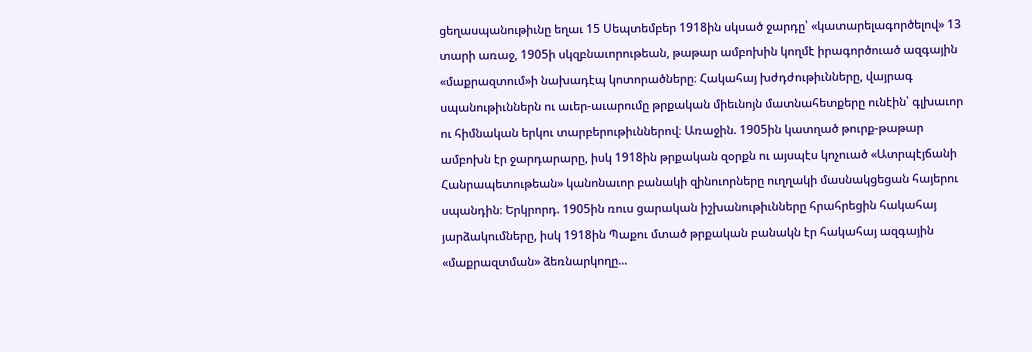ցեղասպանութիւնը եղաւ 15 Սեպտեմբեր 1918ին սկսած ջարդը՝ «կատարելագործելով» 13 տարի առաջ, 1905ի սկզբնաւորութեան, թաթար ամբոխին կողմէ իրագործուած ազգային «մաքրազտում»ի նախադէպ կոտորածները։ Հակահայ խժդժութիւնները, վայրագ սպանութիւններն ու աւեր-աւարումը թրքական միեւնոյն մատնահետքերը ունէին՝ գլխաւոր ու հիմնական երկու տարբերութիւններով։ Առաջին. 1905ին կատղած թուրք-թաթար ամբոխն էր ջարդարարը, իսկ 1918ին թրքական զօրքն ու այսպէս կոչուած «Ատրպէյճանի Հանրապետութեան» կանոնաւոր բանակի զինուորները ուղղակի մասնակցեցան հայերու սպանդին։ Երկրորդ. 1905ին ռուս ցարական իշխանութիւնները հրահրեցին հակահայ յարձակումները, իսկ 1918ին Պաքու մտած թրքական բանակն էր հակահայ ազգային «մաքրազտման» ձեռնարկողը...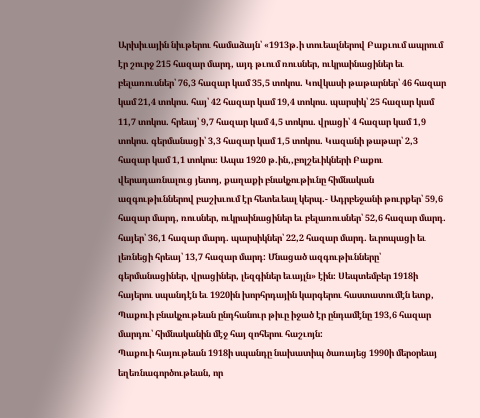Արխիւային նիւթերու համաձայն՝ «1913թ.ի տուեալներով Բաքւում ապրում էր շուրջ 215 հազար մարդ, այդ թւում ռուսներ, ուկրաինացիներ եւ բելառուսներ՝ 76,3 հազար կամ 35,5 տոկոս. Կովկասի թաթարներ՝ 46 հազար կամ 21,4 տոկոս. հայ՝ 42 հազար կամ 19,4 տոկոս. պարսիկ՝ 25 հազար կամ 11,7 տոկոս. հրեայ՝ 9,7 հազար կամ 4,5 տոկոս. վրացի՝ 4 հազար կամ 1,9 տոկոս. գերմանացի՝ 3,3 հազար կամ 1,5 տոկոս. Կազանի թաթար՝ 2,3 հազար կամ 1,1 տոկոս։ Ապա 1920 թ.ին,,բոլշեւիկների Բաքու վերադառնալուց յետոյ, քաղաքի բնակչութիւնը հիմնական ազգութիւններով բաշխւում էր հետեւեալ կերպ.- Ադրբեջանի թուրքեր՝ 59,6 հազար մարդ, ռուսներ, ուկրաինացիներ եւ բելառուսներ՝ 52,6 հազար մարդ. հայեր՝ 36,1 հազար մարդ. պարսիկներ՝ 22,2 հազար մարդ. եւրոպացի եւ լեռնեցի հրեայ՝ 13,7 հազար մարդ: Մնացած ազգութիւնները՝ գերմանացիներ, վրացիներ, լեզգիներ եւայլն» էին։ Սեպտեմբեր 1918ի հայերու սպանդէն եւ 1920ին խորհրդային կարգերու հաստատումէն ետք, Պաքուի բնակչութեան ընդհանուր թիւը իջած էր ընդամէնը 193,6 հազար մարդու՝ հիմնականին մէջ հայ զոհերու հաշւոյն:
Պաքուի հայութեան 1918ի սպանդը նախատիպ ծառայեց 1990ի մերօրեայ եղեռնագործութեան, որ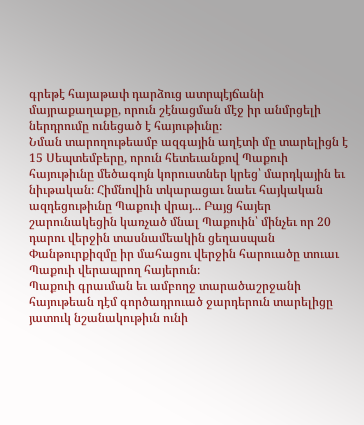գրեթէ հայաթափ դարձուց ատրպէյճանի մայրաքաղաքը, որուն շէնացման մէջ իր անմրցելի ներդրումը ունեցած է հայութիւնը։
Նման տարողութեամբ ազգային աղէտի մը տարելիցն է 15 Սեպտեմբերը, որուն հետեւանքով Պաքուի հայութիւնը մեծագոյն կորուստներ կրեց՝ մարդկային եւ նիւթական։ Հիմնովին տկարացաւ նաեւ հայկական ազդեցութիւնը Պաքուի վրայ... Բայց հայեր շարունակեցին կառչած մնալ Պաքուին՝ մինչեւ որ 20 դարու վերջին տասնամեակին ցեղասպան Փանթուրքիզմը իր մահացու վերջին հարուածը տուաւ Պաքուի վերապրող հայերուն։
Պաքուի գրաւման եւ ամբողջ տարածաշրջանի հայութեան դէմ գործադրուած ջարդերուն տարելիցը յատուկ նշանակութիւն ունի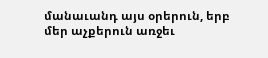մանաւանդ այս օրերուն, երբ մեր աչքերուն առջեւ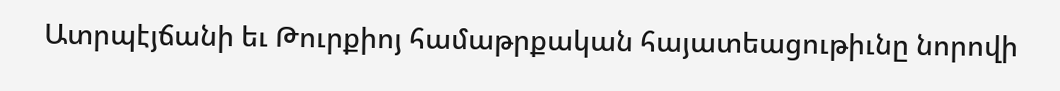Ատրպէյճանի եւ Թուրքիոյ համաթրքական հայատեացութիւնը նորովի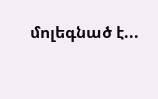մոլեգնած է...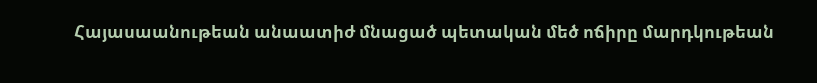Հայասաանութեան անաատիժ մնացած պետական մեծ ոճիրը մարդկութեան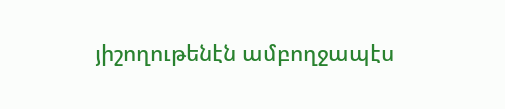յիշողութենէն ամբողջապէս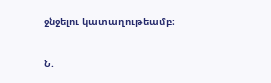ջնջելու կատաղութեամբ։

Ն.